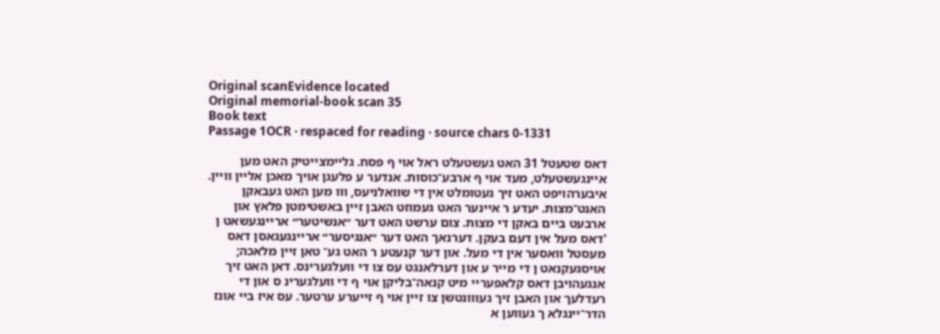Original scanEvidence located
Original memorial-book scan 35
Book text
Passage 1OCR · respaced for reading · source chars 0-1331

דאס שטעטל 31 האט געשטעלט ראל אוי ף פסח. גליימצײטיק האט מען אײנגעשטעלט, מעד אוי ף ארבע־כוסות. אנדער ע פלעגן אויך מאכן אלײן װײן. איבערהויפט האט זיך געטומלט אין די שװאלניעס, ווו מען האט געבאקן האנט־מצות. יעדע ר אײנער האט געמוזט האבן זײן באשטימטן פלאץ און ארבעט בײם באקן די מצות. צום ערשט האט דער ״אנשיטער״ ארײנגעשאט ן 'דאס מעל אין דעם בעקן. דערנאך האט דער ״אנגיסער״ ארײנגעגאסן דאס מעסטל װאסער אין די מעל. און דער קנעטע ר האט גע־ טאן זײן מלאכה; אויסגעקנאט ן די מײר ע און דערלאנגט עס צו די װעלגערינס. דאן האט זיך אנגעהויבן דאס קלאפערײ מיט קנאה־בליקן אוי ף די װעלגערינ ס און די רעדלעך און האבן זיך געװונטשן צו זײן אוי ף זײערע ערטער. עס איז בײ אונז הדר־ײנגלא ך געװען א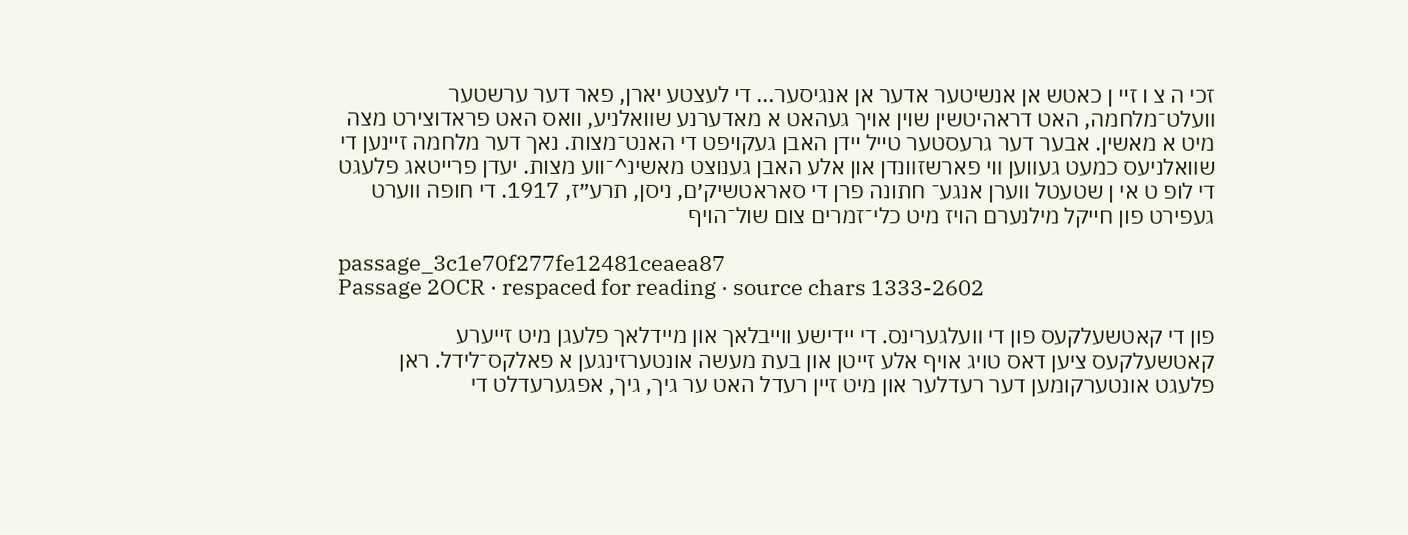זכי ה צ ו זײ ן כאטש אן אנשיטער אדער אן אנגיסער... די לעצטע יארן, פאר דער ערשטער װעלט־מלחמה, האט דראהיטשין שוין אויך געהאט א מאדערנע שװאלניע, וואס האט פראדוצירט מצה מיט א מאשין. אבער דער גרעסטער טײל ײדן האבן געקויפט די האנט־מצות. נאך דער מלחמה זײנען די שװאלניעס כמעט געװען װי פארשזװנדן און אלע האבן גענוצט מאשינ^־ווע מצות. יעדן פרײטאג פלעגט די לופ ט אי ן שטעטל װערן אנגע־ חתונה פרן די סאראטשיק׳ם, ניסן, תרע״ז, 1917. די חופה װערט געפירט פון חײקל מילנערם הויז מיט כלי־זמרים צום שול־הויף

passage_3c1e70f277fe12481ceaea87
Passage 2OCR · respaced for reading · source chars 1333-2602

פון די קאטשעלקעס פון די װעלגערינס. די ײדישע ווײבלאך און מײדלאך פלעגן מיט זײערע קאטשעלקעס ציען דאס טויג אויף אלע זײטן און בעת מעשה אונטערזינגען א פאלקס־לידל. ראן פלעגט אונטערקומען דער רעדלער און מיט זײן רעדל האט ער גיך, גיך, אפגערעדלט די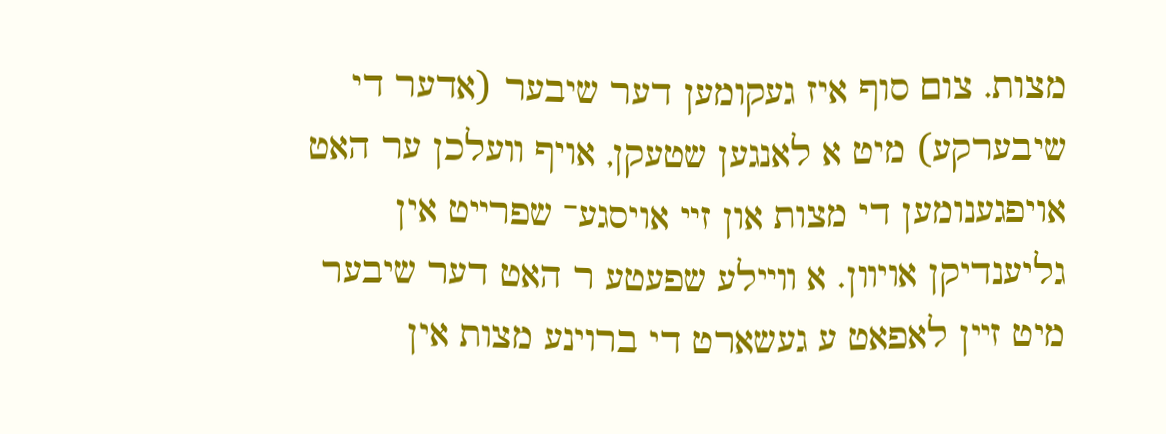מצות. צום סוף איז געקומען דער שיבער (אדער די שיבערקע) מיט א לאנגען שטעקן, אויף װעלכן ער האט אויפגענומען די מצות און זײ אויסגע־ שפרײט אין גליענדיקן אויװן. א װײלע שפעטע ר האט דער שיבער מיט זײן לאפאט ע געשארט די ברוינע מצות אין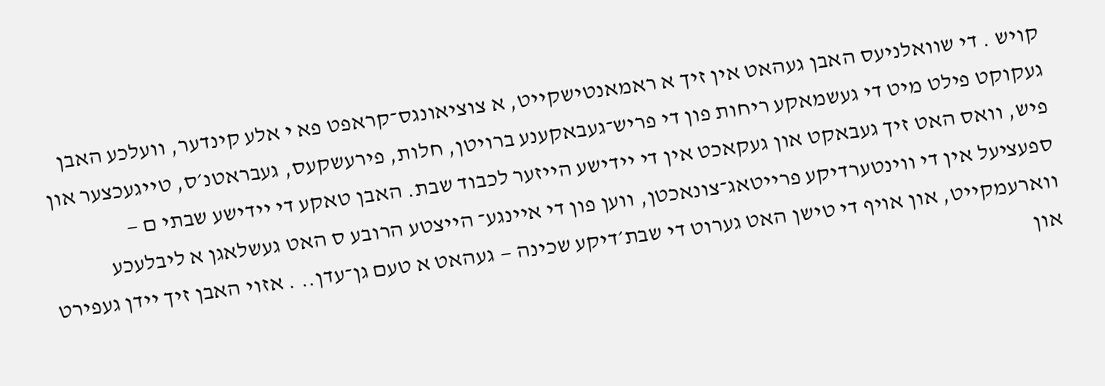קויש . די שװאלניעס האבן געהאט אין זיך א ראמאנטישקײט, א צוציאונגס־קראפט פא י אלע קינדער, װעלכע האבן געקוקט פילט מיט די געשמאקע ריחות פון די פריש־געבאקענע ברויטן, חלות, פירעשקעס, געבראטנ׳ס, טײגעכצער און פיש, וואס האט זיך געבאקט און געקאכט אין די ײדישע הײזער לכבוד שבת. האבן טאקע די ײדישע שבתי ם — ספעציעל אין די װינטערדיקע פרײטאג־צונאכטן, װען פון די אײנגע־ הײצטע הרובע ס האט געשלאגן א ליבלעכע װארעמקײט, און אויף די טישן האט גערוט די שבת׳דיקע שכינה — געהאט א טעם גן־עדן.. . אזוי האבן זיך ײדן געפירט און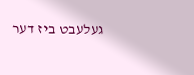געלעבט ביז דער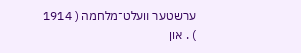ערשטער װעלט־מלחמה ( 1914 ) . און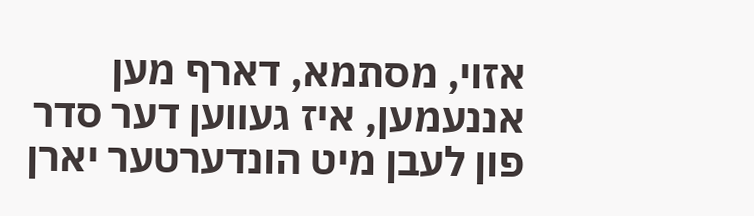אזוי, מסתמא, דארף מען אננעמען, איז געװען דער סדר פון לעבן מיט הונדערטער יארן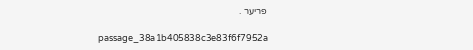פריער .

passage_38a1b405838c3e83f6f7952a